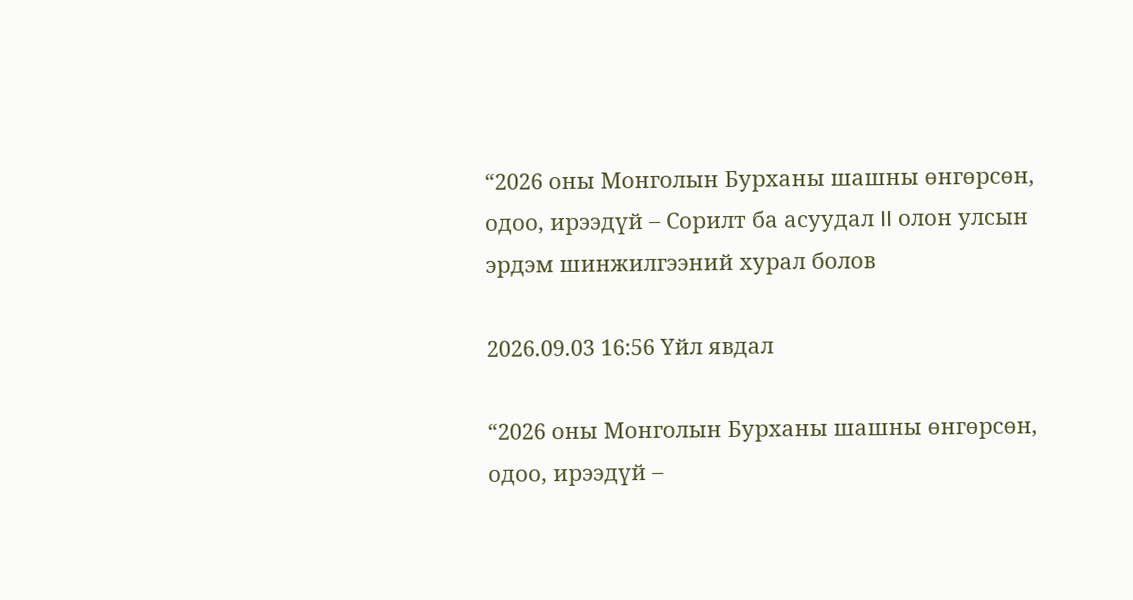“2026 оны Монголын Бурханы шашны өнгөрсөн, одоо, ирээдүй – Сорилт ба асуудал II олон улсын эрдэм шинжилгээний хурал болов

2026.09.03 16:56 Үйл явдал

“2026 оны Монголын Бурханы шашны өнгөрсөн, одоо, ирээдүй –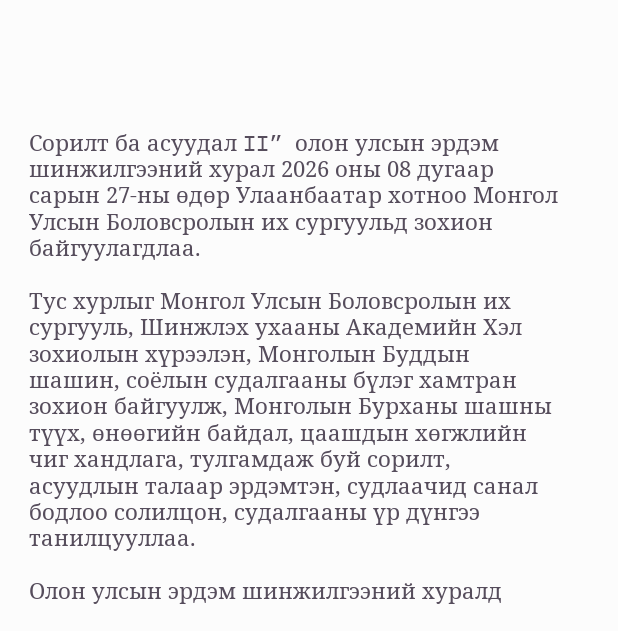Сорилт ба асуудал II” олон улсын эрдэм шинжилгээний хурал 2026 оны 08 дугаар сарын 27-ны өдөр Улаанбаатар хотноо Монгол Улсын Боловсролын их сургуульд зохион байгуулагдлаа.

Тус хурлыг Монгол Улсын Боловсролын их сургууль, Шинжлэх ухааны Академийн Хэл зохиолын хүрээлэн, Монголын Буддын шашин, соёлын судалгааны бүлэг хамтран зохион байгуулж, Монголын Бурханы шашны түүх, өнөөгийн байдал, цаашдын хөгжлийн чиг хандлага, тулгамдаж буй сорилт, асуудлын талаар эрдэмтэн, судлаачид санал бодлоо солилцон, судалгааны үр дүнгээ танилцууллаа.

Олон улсын эрдэм шинжилгээний хуралд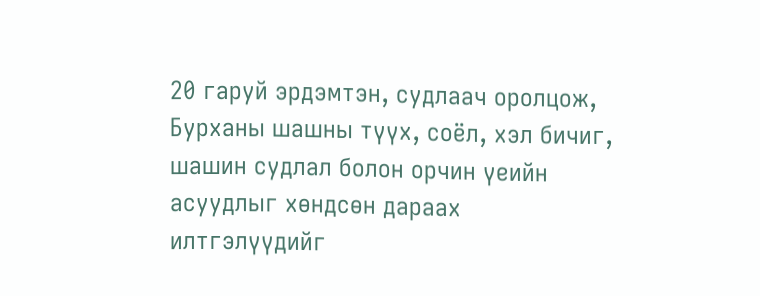20 гаруй эрдэмтэн, судлаач оролцож, Бурханы шашны түүх, соёл, хэл бичиг, шашин судлал болон орчин үеийн асуудлыг хөндсөн дараах илтгэлүүдийг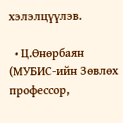хэлэлцүүлэв.

  • Ц.Өнөрбаян (МУБИС-ийн Зөвлөх профессор,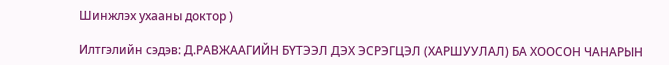Шинжлэх ухааны доктор )

Илтгэлийн сэдэв: Д.РАВЖААГИЙН БҮТЭЭЛ ДЭХ ЭСРЭГЦЭЛ (ХАРШУУЛАЛ) БА ХООСОН ЧАНАРЫН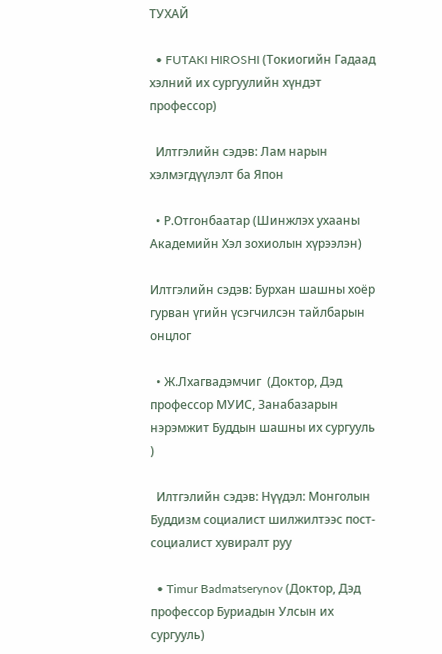ТУХАЙ

  • FUTAKI HIROSHI (Токиогийн Гадаад хэлний их сургуулийн хүндэт профессор)

  Илтгэлийн сэдэв: Лам нарын хэлмэгдүүлэлт ба Япон

  • Р.Отгонбаатар (Шинжлэх ухааны Академийн Хэл зохиолын хүрээлэн)

Илтгэлийн сэдэв: Бурхан шашны хоёр гурван үгийн үсэгчилсэн тайлбарын онцлог

  • Ж.Лхагвадэмчиг  (Доктор, Дэд профессор МУИС, Занабазарын нэрэмжит Буддын шашны их сургууль )

  Илтгэлийн сэдэв: Нүүдэл: Монголын Буддизм социалист шилжилтээс пост-социалист хувиралт руу

  • Timur Badmatserynov (Доктор, Дэд профессор Буриадын Улсын их сургууль)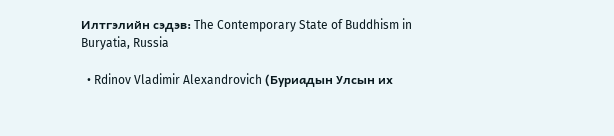Илтгэлийн сэдэв: The Contemporary State of Buddhism in Buryatia, Russia

  • Rdinov Vladimir Alexandrovich (Буриадын Улсын их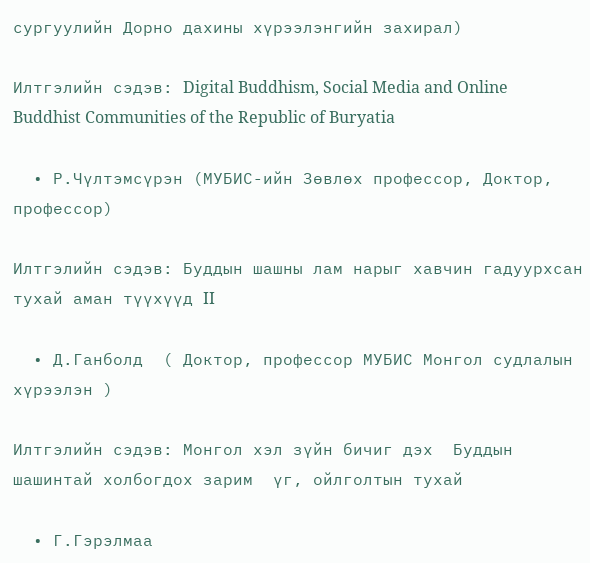сургуулийн Дорно дахины хүрээлэнгийн захирал)

Илтгэлийн сэдэв: Digital Buddhism, Social Media and Online Buddhist Communities of the Republic of Buryatia

  • Р.Чүлтэмсүрэн (МУБИС-ийн Зөвлөх профессор, Доктор, профессор)

Илтгэлийн сэдэв: Буддын шашны лам нарыг хавчин гадуурхсан тухай аман түүхүүд II

  • Д.Ганболд  ( Доктор, профессор МУБИС Монгол судлалын хүрээлэн )

Илтгэлийн сэдэв: Монгол хэл зүйн бичиг дэх  Буддын шашинтай холбогдох зарим  үг, ойлголтын тухай

  • Г.Гэрэлмаа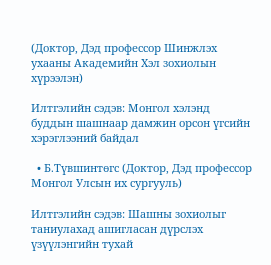(Доктор, Дэд профессор Шинжлэх ухааны Академийн Хэл зохиолын хүрээлэн)

Илтгэлийн сэдэв: Монгол хэлэнд буддын шашнаар дамжин орсон үгсийн хэрэглээний байдал

  • Б.Түвшинтөгс (Доктор, Дэд профессор Монгол Улсын их сургууль)

Илтгэлийн сэдэв: Шашны зохиолыг таниулахад ашигласан дүрслэх үзүүлэнгийн тухай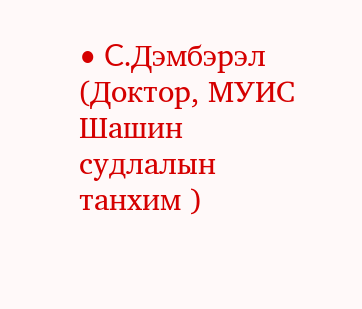• C.Дэмбэрэл (Доктор, МУИС Шашин судлалын танхим )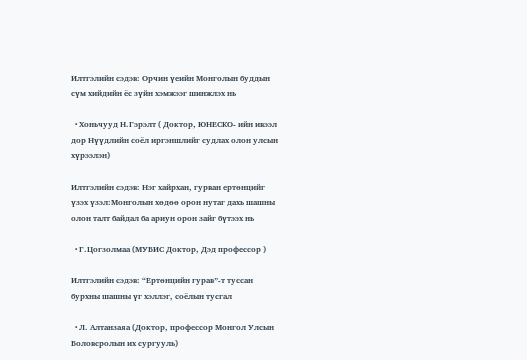Илтгэлийн сэдэв: Орчин үеийн Монголын буддын сүм хийдийн ёс зүйн хэмжээг шинжлэх нь

  • Хоньчууд Н.Гэрэлт ( Доктор, ЮНЕСКО- ийн ивээл дор Нүүдлийн соёл иргэншлийг судлах олон улсын хүрээлэн)

Илтгэлийн сэдэв: Нэг хайрхан, гурван ертөнцийг үзэх үзэл:Монголын хөдөө орон нутаг дахь шашны олон талт байдал ба ариун орон зайг бүтээх нь

  • Г.Цогзолмаа (МУБИС Доктор, Дэд профессор )

Илтгэлийн сэдэв: “Ертөнцийн гурав”-т туссан бурхны шашны үг хэллэг, соёлын тусгал

  • Л. Алтанзаяа (Доктор, профессор Монгол Улсын Боловсролын их сургууль)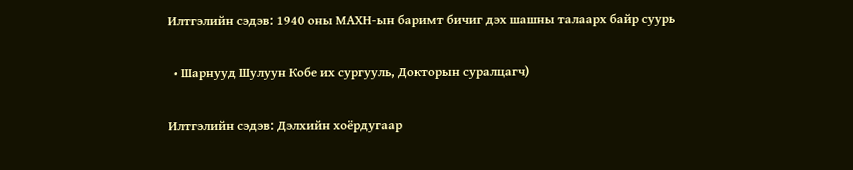Илтгэлийн сэдэв: 1940 оны МАХН-ын баримт бичиг дэх шашны талаарх байр суурь

  • Шарнууд Шулуун Кобе их сургууль, Докторын суралцагч)

Илтгэлийн сэдэв: Дэлхийн хоёрдугаар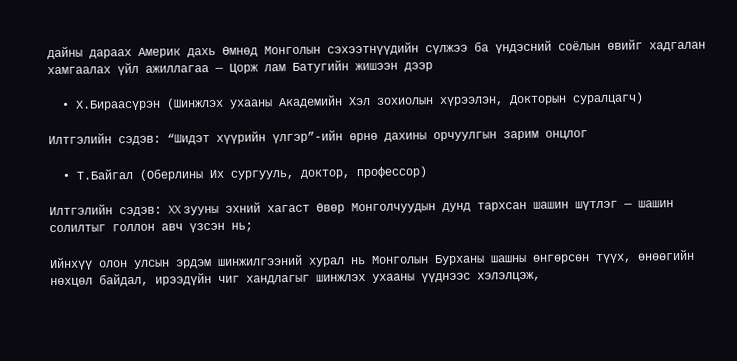дайны дараах Америк дахь Өмнөд Монголын сэхээтнүүдийн сүлжээ ба үндэсний соёлын өвийг хадгалан хамгаалах үйл ажиллагаа — Цорж лам Батугийн жишээн дээр

  • Х.Бираасүрэн (Шинжлэх ухааны Академийн Хэл зохиолын хүрээлэн, Докторын суралцагч)

Илтгэлийн сэдэв: “Шидэт хүүрийн үлгэр”-ийн өрнө дахины орчуулгын зарим онцлог

  • Т.Байгал (Оберлины Их сургууль, доктор, профессор)

Илтгэлийн сэдэв: XX зууны эхний хагаст Өвөр Монголчуудын дунд тархсан шашин шүтлэг — шашин солилтыг голлон авч үзсэн нь;

Ийнхүү олон улсын эрдэм шинжилгээний хурал нь Монголын Бурханы шашны өнгөрсөн түүх, өнөөгийн нөхцөл байдал, ирээдүйн чиг хандлагыг шинжлэх ухааны үүднээс хэлэлцэж,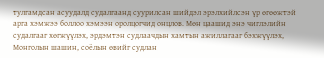тулгамдсан асуудалд судалгаанд суурилсан шийдэл эрэлхийлсэн үр өгөөжтэй арга хэмжээ боллоо хэмээн оролцогчид онцлов. Мөн цаашид энэ чиглэлийн судалгааг хөгжүүлэх, эрдэмтэн судлаачдын хамтын ажиллагааг бэхжүүлэх, Монголын шашин, соёлын өвийг судлан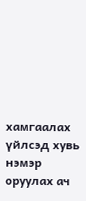хамгаалах үйлсэд хувь нэмэр оруулах ач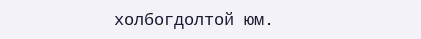холбогдолтой юм.